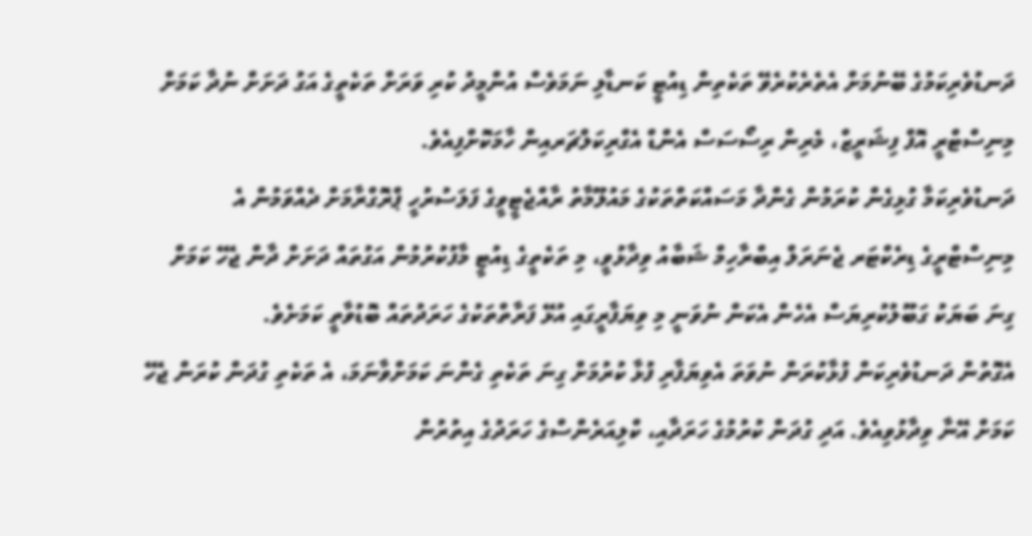ދަނޑުވެރިކަމުގެ ބޭނުމަށް އެތެރެކުރެވޭ ތަކެތިން ޑިއުޓީ ކަނޑާލި ނަމަވެސް އުންމީދު ކުރި ވަރަށް ތަކެތީގެ އަގު ދަށަށް ނުދާ ކަމަށް މިނިސްޓްރީ އޮފް ފިޝަރީޒް، މެރިން ރިސޯސަސް އެންޑް އެގްރިކަލްޗަރއިން ހާމަކޮށްފިއެވެ.
ދަނޑުވެރިކަމާ ގުޅިގެން ކުރަމުން ގެންދާ މަސައްކަތްތަކުގެ މައުލޫމާތު ރާއްޖެޓީވީގެ ފަލަސުރުހީ ޕްރޮގްރާމަށް ދެއްވަމުން އެ މިނިސްޓްރީގެ ޑިރެކްޓަރ ޖެނަރަލް އިބްރާހިމް ޝަބާއު ވިދާޅުވީ، މި ތަކެތީގެ ޑިއުޓީ މާފުކުރުމުން އަގުތައް ދަށަށް ދާން ޖެހޭ ކަމަށް ގިނަ ބަޔަކު ގަބޫލުކުރިޔަސް އެހެން އެކަން ނުވަނީ މި ވިޔަފާރީގައި އުޅޭ ފަރާތްތަކުގެ ހަރަދުތައް ބޮޑުވާތީ ކަމަށެވެ.
އެގޮތުން ދަނޑުވެރިކަން ފުޅާކުރަން ނުވަތަ އެވިޔަފާރި ފުޅާ ކުރުމަށް ގިނަ ތަކެތި ގެންނަ ކަމަށްވާނަމަ، އެ ތަކެތި ގުދަން ކުރަން ޖެހޭ ކަމަށް އޭނާ ވިދާޅުވިއެވެ. އަދި ގުދަން ކުރުމުގެ ހަރަދާއި، ކްލިއަރެންސްގެ ހަރަދުގެ އިތުރުން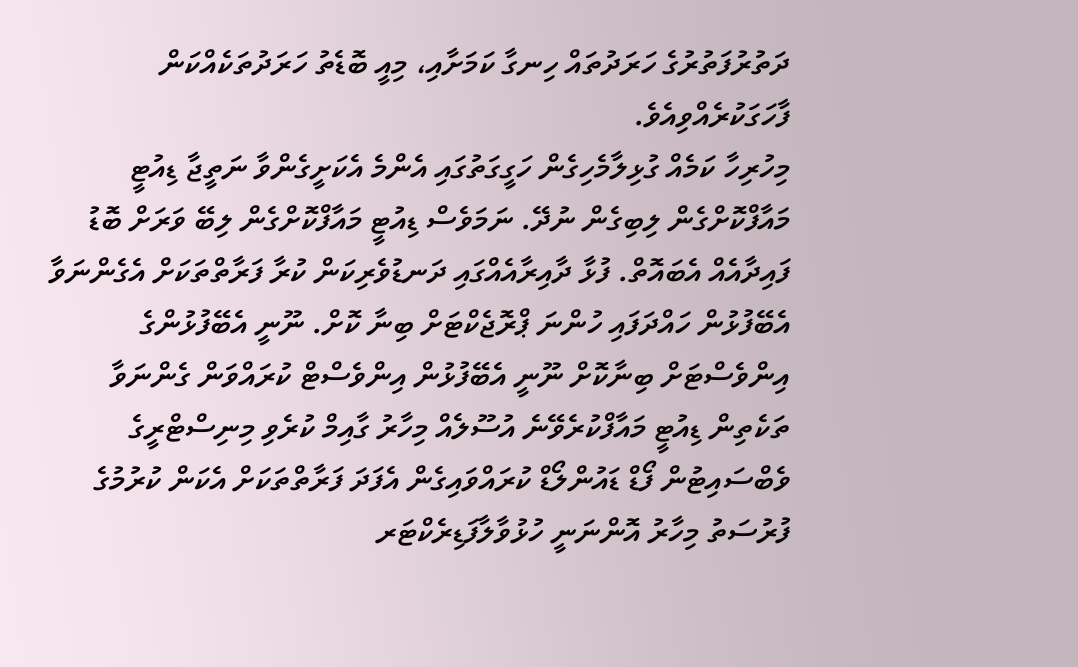ދަތުރުފަތުރުގެ ހަރަދުތައް ހިނގާ ކަމަށާއި، މިއީ ބޮޑެތު ހަރަދުތަކެއްކަން ފާހަގަކުރެއްވިއެވެ.
މިހުރިހާ ކަމެއް ގުޅިލާމެހިގެން ހަގީގަތުގައި އެންމެ އެކަށީގެންވާ ނަތީޖާ ޑިއުޓީ މައާފްކޮށްގެން ލިބިގެން ނުދޭ. ނަމަވެސް ޑިއުޓީ މައާފްކޮށްގެން ލިބޭ ވަރަށް ބޮޑު ފައިދާއެއް އެބައޮތް. ފުޅާ ދާއިރާއެއްގައި ދަނޑުވެރިކަން ކުރާ ފަރާތްތަކަށް އެގެންނަވާ އެބޭފުޅުން ހައްދަފައި ހުންނަ ޕްރޮޖެކްޓަށް ބިނާ ކޮށް. ނޫނީ އެބޭފުޅުންގެ އިންވެސްޓަށް ބިނާކޮށް ނޫނީ އެބޭފުޅުން އިންވެސްޓް ކުރައްވަން ގެންނަވާ ތަކެތިން ޑިއުޓީ މައާފްކުރެވޭނެ އުސޫލެއް މިހާރު ގާއިމް ކުރެވި މިނިސްޓްރީގެ ވެބްސައިޓުން ފޯޑް ޑައުންލޯޑް ކުރައްވައިގެން އެފަދަ ފަރާތްތަކަށް އެކަން ކުރުމުގެ ފުރުސަތު މިހާރު އޮންނަނީ ހުޅުވާލާފަޑިރެކްޓަރ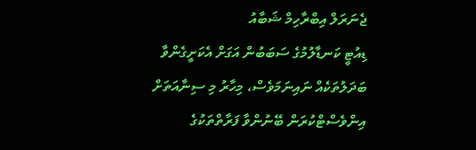ޖެނަރަލް އިބްރާހިމް ޝަބާއު
ޑިއުޓީ ކަނޑާލުމުގެ ސަބަބުން އަގަށް އެކަށީގެންވާ ބަދަލުތަކެއް ނައިނަމަވެސް، މިހާރު މި ސިނާއަތަށް އިންވެސްޓްކުރަން ބޭނުންވާ ފަރާތްތަކުގެ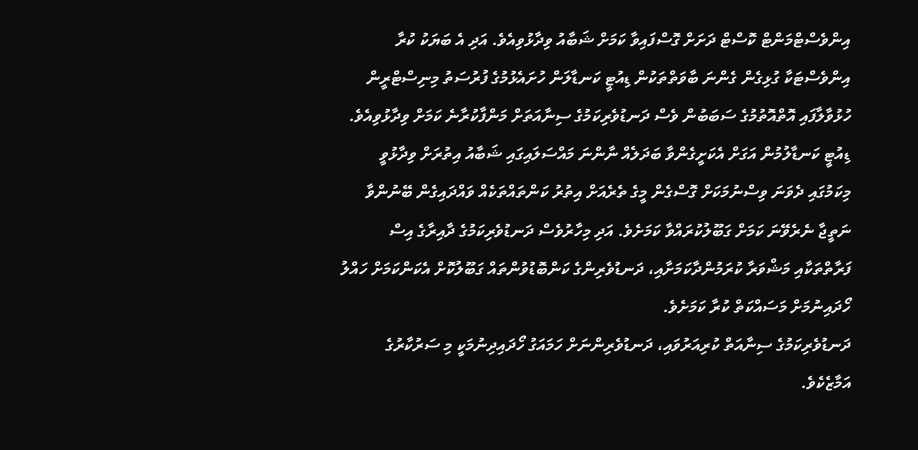އިންވެސްޓްމަންޓް ކޮސްޓް ދަށަށް ގޮސްފައިވާ ކަމަށް ޝަބާއު ވިދާޅުވިއެވެ. އަދި އެ ބަޔަކު ކުރާ އިންވެސްޓަކާ ގުޅިގެން ގެންނަ ބާވަތްތަކުން ޑިއުޓީ ކަނޑާލަން ހުށައެޅުމުގެ ފުރުސަތު މިނިސްޓްރީން ހުޅުވާލާފައި އޮތްއޮތުމުގެ ސަބަބުން ވެސް ދަނޑުވެރިކަމުގެ ސިނާއަތަށް މަންފާކުރާނެ ކަމަށް ވިދާޅުވިއެވެ.
ޑިއުޓީ ކަނޑާލުމުން އަގަށް އެކަށީގެންވާ ބަދަލެއް ނާންނަ މައްސަލައިގައި ޝަބާއު އިތުރަށް ވިދާޅުވީ މިކަމުގައި ދެވަނަ ވިސްނުމަކަށް ގޮސްގެން މީގެ ތެރެއަށް އިތުރު ކަންތައްތަކެއް ވައްދައިގެން ބޭނުންވާ ނަތީޖާ ނެރެވޭނަ ކަމަށް ގަބޫލުކުރައްވާ ކަމަށެވެ. އަދި މިހާރުވެސް ދަނޑުވެރިކަމުގެ ދާއިރާގެ އިސް ފަރާތްތަކާއި މަޝްވަރާ ކުރަމުންދާކަމަށާއި، ދަނޑުވެރިންގެ ކަންބޮޑުވުންތައް ގަބޫލުކޮށް އެކަންކަމަށް ހައްލު ހޯދައިނުމަށް މަސައްކަތް ކުރާ ކަމަށެވެ.
ދަނޑުވެރިކަމުގެ ސިނާއަތް ކުރިއަރުވައި، ދަނޑުވެރިންނަށް ހަމައަގު ހޯދައިދިނުމަކީ މި ސަރުކާރުގެ އަމާޒެކެވެ.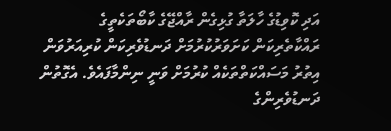އަދި ކޮވިޑުގެ ހާލަތާ ގުޅިގެން ރާއްޖޭގެ ކާބޯތަކެތީގެ ރައްކާތެރިކަން ކަށަވަރުކުރުމަށް ދަނޑުވެރިކަން ކުރިއަރުވަން އިތުރު މަސައްކަތްތަކެއް ކުރުމަށް ވަނީ ނިންމާފައެވެ. އެގޮތުން ދަނޑުވެރިންގެ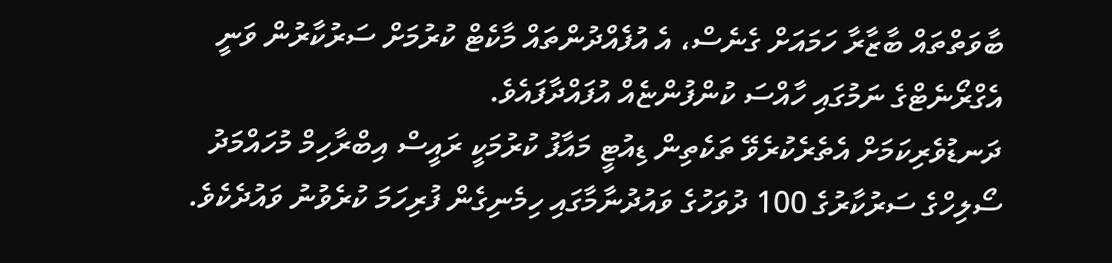ބާވަތްތައް ބާޒާރާ ހަމައަށް ގެނެސް، އެ އުފެއްދުންތައް މާކެޓް ކުރުމަށް ސަރުކާރުން ވަނީ އެގްރޯނެޓްގެ ނަމުގައި ހާއްސަ ކުންފުންޏެއް އުފައްދާފައެވެ.
ދަނޑުވެރިކަމަށް އެތެރެކުރެވޭ ތަކެތިން ޑިއުޓީ މައާފު ކުރުމަކީ ރައީސް އިބްރާހިމް މުހައްމަދު ސޯލިހްގެ ސަރުކާރުގެ 100 ދުވަހުގެ ވައުދުނާމާގައި ހިމެނިގެން ފުރިހަމަ ކުރެވުނު ވައުދެކެވެ.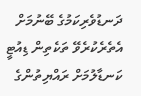ދަނޑުވެރިކަމުގެ ބޭނުމަށް އެތެރެކުރެވޭ ތަކެތިން ޑިއުޓީ ކަނޑާލުމަށް ރައްޔިތުންގެ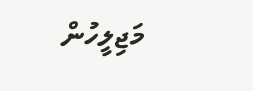މަޖިލީހުން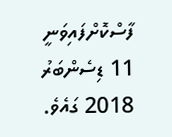ފާސްކޮށްފައިވަނީ 11 ޑިސެންބަރު 2018 ގައެވެ.